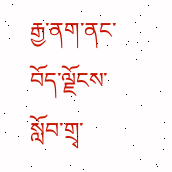རྒྱ་ནག་ནང་བོད་ལྗོངས་སློབ་གྲྭ་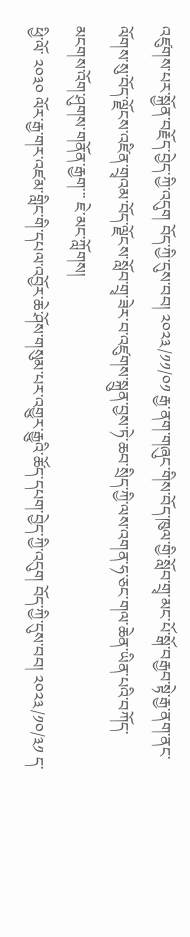འཛུགས་པར་སྐྱོན་བརྗོད་བྱེད་ཀྱི་འདུག བོད་ཀྱི་དུས་བབ། ༢༠༢༣/༡༡/༠༡ རྒྱ་ནག་གཞུང་གིས་བོད་ཁུལ་གྱི་སློབ་གྲྭ་མང་པོ་སྒོ་བརྒྱབ་སྟེ་རྒྱ་ནག་ནང་ལོགས་སུ་བོད་ལྗོངས་འཛིན་གྲྭའམ་བོད་ལྗོངས་སློབ་གྲྭ་ཟེར་བ་འཛུགས་སྐྲུན་བྱས་ཏེ་ཆབ་སྲིད་ཀྱི་ལས་འགན་ཧ་ཅང་གལ་ཆེན་ཡིན་པའི་བཀོད་མངགས་འོག་ཤུགས་གནོན་རྒྱག་་་ ཇེ་མང་ཀློགས།
ཕྱི་ལོ་ ༢༠༣༠ ལོར་རྒྱ་གར་འཛམ་གླིང་གི་དཔལ་འབྱོར་ཆེ་ཤོས་གསུམ་པར་འགྱུར་རྒྱུའི་ཚོད་དཔག་བྱེད་ཀྱི་འདུག བོད་ཀྱི་དུས་བབ། ༢༠༢༣/༡༠/༣༡ ད་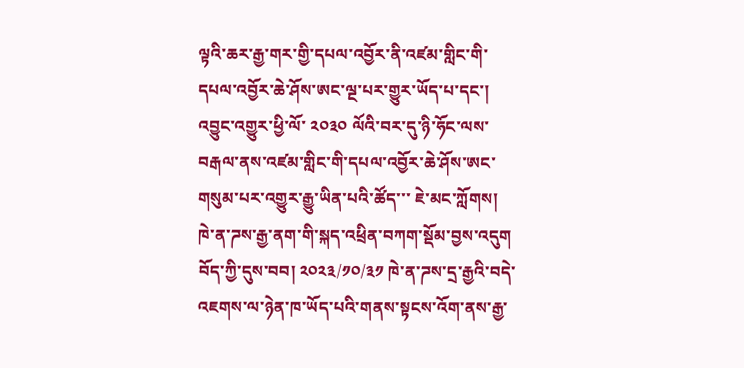ལྟའི་ཆར་རྒྱ་གར་གྱི་དཔལ་འབྱོར་ནི་འཛམ་གླིང་གི་དཔལ་འབྱོར་ཆེ་ཤོས་ཨང་ལྔ་པར་གྱུར་ཡོད་པ་དང་། འབྱུང་འགྱུར་ཕྱི་ལོ་ ༢༠༣༠ ལོའི་བར་དུ་ཉི་ཧོང་ལས་བརྒལ་ནས་འཛམ་གླིང་གི་དཔལ་འབྱོར་ཆེ་ཤོས་ཨང་གསུམ་པར་འགྱུར་རྒྱུ་ཡིན་པའི་ཚོད་་་ ཇེ་མང་ཀློགས།
ཁེ་ན་ཌས་རྒྱ་ནག་གི་སྐད་འཕྲིན་བཀག་སྡོམ་བྱས་འདུག བོད་ཀྱི་དུས་བབ། ༢༠༢༣/༡༠/༣༡ ཁེ་ན་ཌས་དྲ་རྒྱའི་བདེ་འཇགས་ལ་ཉེན་ཁ་ཡོད་པའི་གནས་སྟངས་འོག་ནས་རྒྱ་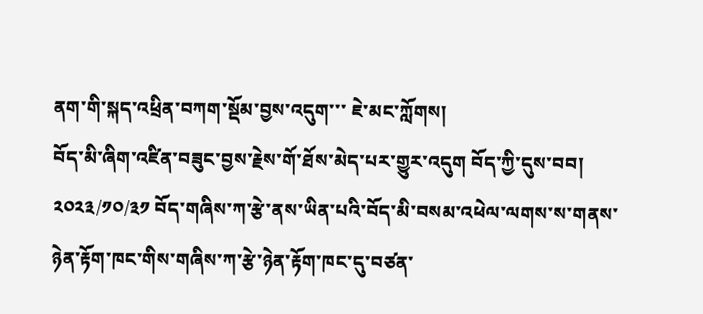ནག་གི་སྐད་འཕྲིན་བཀག་སྡོམ་བྱས་འདུག་་་ ཇེ་མང་ཀློགས།
བོད་མི་ཞིག་འཛིན་བཟུང་བྱས་རྗེས་གོ་ཐོས་མེད་པར་གྱུར་འདུག བོད་ཀྱི་དུས་བབ། ༢༠༢༣/༡༠/༣༡ བོད་གཞིས་ཀ་རྩེ་ནས་ཡིན་པའི་བོད་མི་བསམ་འཕེལ་ལགས་ས་གནས་ཉེན་རྟོག་ཁང་གིས་གཞིས་ཀ་རྩེ་ཉེན་རྟོག་ཁང་དུ་བཙན་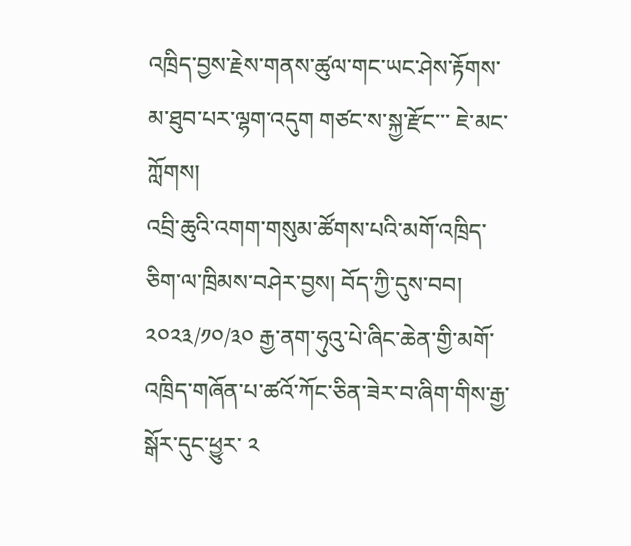འཁྲིད་བྱས་རྗེས་གནས་ཚུལ་གང་ཡང་ཤེས་རྟོགས་མ་ཐུབ་པར་ལྷག་འདུག གཙང་ས་སྐྱ་རྫོང་་་ ཇེ་མང་ཀློགས།
འབྲི་ཆུའི་འགག་གསུམ་ཚོགས་པའི་མགོ་འཁྲིད་ཅིག་ལ་ཁྲིམས་བཤེར་བྱས། བོད་ཀྱི་དུས་བབ། ༢༠༢༣/༡༠/༣༠ རྒྱ་ནག་ཧུའུ་པེ་ཞིང་ཆེན་གྱི་མགོ་འཁྲིད་གཞོན་པ་ཚའོ་ཀོང་ཅིན་ཟེར་བ་ཞིག་གིས་རྒྱ་སྒོར་དུང་ཕྱུར་ ༢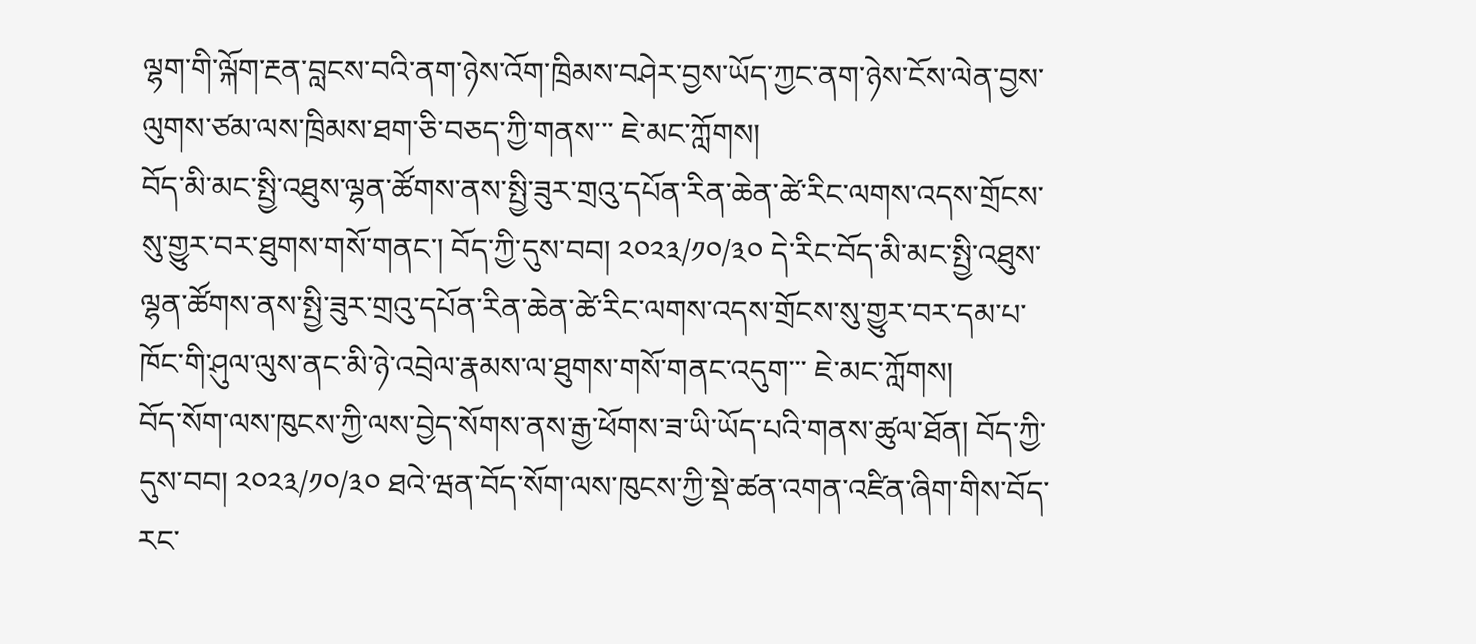ལྷག་གི་ལྐོག་རྔན་བླངས་བའི་ནག་ཉེས་འོག་ཁྲིམས་བཤེར་བྱས་ཡོད་ཀྱང་ནག་ཉེས་ངོས་ལེན་བྱས་ལུགས་ཙམ་ལས་ཁྲིམས་ཐག་ཅི་བཅད་ཀྱི་གནས་་་ ཇེ་མང་ཀློགས།
བོད་མི་མང་སྤྱི་འཐུས་ལྷན་ཚོགས་ནས་སྤྱི་ཟུར་གྲའུ་དཔོན་རིན་ཆེན་ཚེ་རིང་ལགས་འདས་གྲོངས་སུ་གྱུར་བར་ཐུགས་གསོ་གནང་། བོད་ཀྱི་དུས་བབ། ༢༠༢༣/༡༠/༣༠ དེ་རིང་བོད་མི་མང་སྤྱི་འཐུས་ལྷན་ཚོགས་ནས་སྤྱི་ཟུར་གྲའུ་དཔོན་རིན་ཆེན་ཚེ་རིང་ལགས་འདས་གྲོངས་སུ་གྱུར་བར་དམ་པ་ཁོང་གི་ཤུལ་ལུས་ནང་མི་ཉེ་འབྲེལ་རྣམས་ལ་ཐུགས་གསོ་གནང་འདུག་་་ ཇེ་མང་ཀློགས།
བོད་སོག་ལས་ཁུངས་ཀྱི་ལས་བྱེད་སོགས་ནས་རྒྱ་ཕོགས་ཟ་ཡི་ཡོད་པའི་གནས་ཚུལ་ཐོན། བོད་ཀྱི་དུས་བབ། ༢༠༢༣/༡༠/༣༠ ཐའེ་ཝན་བོད་སོག་ལས་ཁུངས་ཀྱི་སྡེ་ཚན་འགན་འཛིན་ཞིག་གིས་བོད་རང་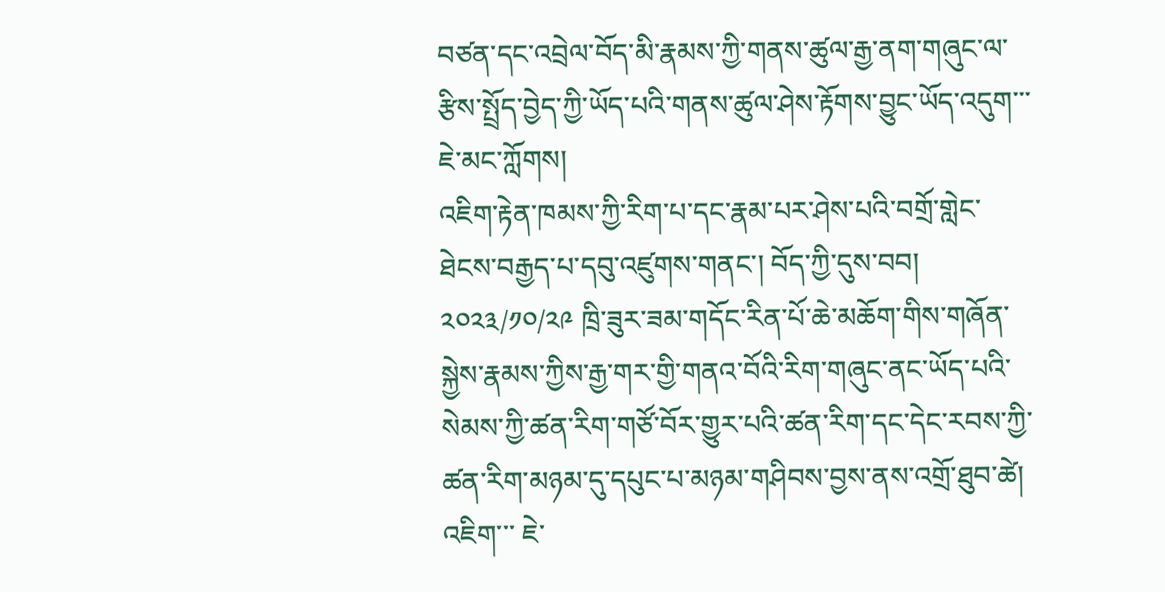བཙན་དང་འབྲེལ་བོད་མི་རྣམས་ཀྱི་གནས་ཚུལ་རྒྱ་ནག་གཞུང་ལ་རྩིས་སྤྲོད་བྱེད་ཀྱི་ཡོད་པའི་གནས་ཚུལ་ཤེས་རྟོགས་བྱུང་ཡོད་འདུག་་་ ཇེ་མང་ཀློགས།
འཇིག་རྟེན་ཁམས་ཀྱི་རིག་པ་དང་རྣམ་པར་ཤེས་པའི་བགྲོ་གླེང་ཐེངས་བརྒྱད་པ་དབུ་འཛུགས་གནང་། བོད་ཀྱི་དུས་བབ། ༢༠༢༣/༡༠/༢༩ ཁྲི་ཟུར་ཟམ་གདོང་རིན་པོ་ཆེ་མཆོག་གིས་གཞོན་སྐྱེས་རྣམས་ཀྱིས་རྒྱ་གར་གྱི་གནའ་བོའི་རིག་གཞུང་ནང་ཡོད་པའི་སེམས་ཀྱི་ཚན་རིག་གཙོ་བོར་གྱུར་པའི་ཚན་རིག་དང་དེང་རབས་ཀྱི་ཚན་རིག་མཉམ་དུ་དཔུང་པ་མཉམ་གཤིབས་བྱས་ནས་འགྲོ་ཐུབ་ཚེ། འཇིག་་་ ཇེ་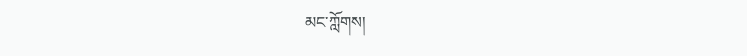མང་ཀློགས།